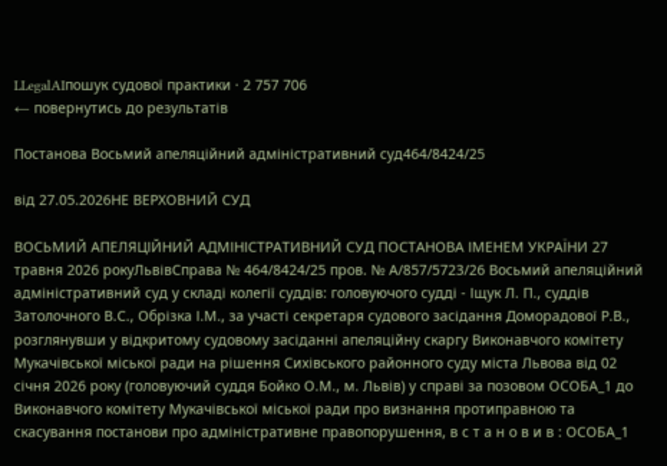LLegalAIпошук судової практики · 2 757 706
← повернутись до результатів

Постанова Восьмий апеляційний адміністративний суд464/8424/25

від 27.05.2026НЕ ВЕРХОВНИЙ СУД

ВОСЬМИЙ АПЕЛЯЦІЙНИЙ АДМІНІСТРАТИВНИЙ СУД ПОСТАНОВА ІМЕНЕМ УКРАЇНИ 27 травня 2026 рокуЛьвівСправа № 464/8424/25 пров. № А/857/5723/26 Восьмий апеляційний адміністративний суд у складі колегії суддів: головуючого судді - Іщук Л. П., суддів Затолочного В.С., Обрізка І.М., за участі секретаря судового засідання Доморадової Р.В., розглянувши у відкритому судовому засіданні апеляційну скаргу Виконавчого комітету Мукачівської міської ради на рішення Сихівського районного суду міста Львова від 02 січня 2026 року (головуючий суддя Бойко О.М., м. Львів) у справі за позовом ОСОБА_1 до Виконавчого комітету Мукачівської міської ради про визнання протиправною та скасування постанови про адміністративне правопорушення, в с т а н о в и в : ОСОБА_1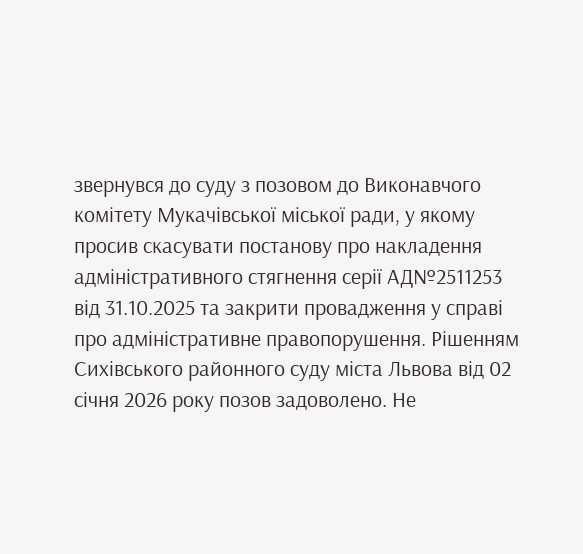звернувся до суду з позовом до Виконавчого комітету Мукачівської міської ради, у якому просив скасувати постанову про накладення адміністративного стягнення серії АД№2511253 від 31.10.2025 та закрити провадження у справі про адміністративне правопорушення. Рішенням Сихівського районного суду міста Львова від 02 січня 2026 року позов задоволено. Не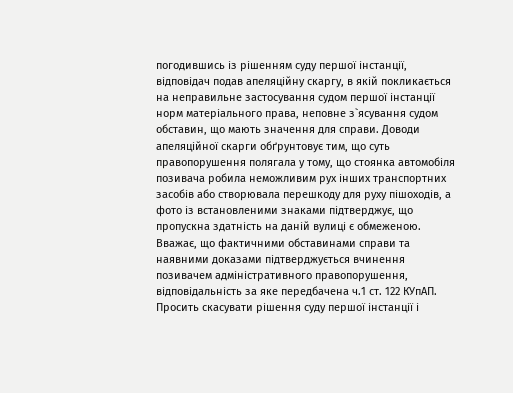погодившись із рішенням суду першої інстанції, відповідач подав апеляційну скаргу, в якій покликається на неправильне застосування судом першої інстанції норм матеріального права, неповне з`ясування судом обставин, що мають значення для справи. Доводи апеляційної скарги обґрунтовує тим, що суть правопорушення полягала у тому, що стоянка автомобіля позивача робила неможливим рух інших транспортних засобів або створювала перешкоду для руху пішоходів, а фото із встановленими знаками підтверджує, що пропускна здатність на даній вулиці є обмеженою. Вважає, що фактичними обставинами справи та наявними доказами підтверджується вчинення позивачем адміністративного правопорушення, відповідальність за яке передбачена ч.1 ст. 122 КУпАП. Просить скасувати рішення суду першої інстанції і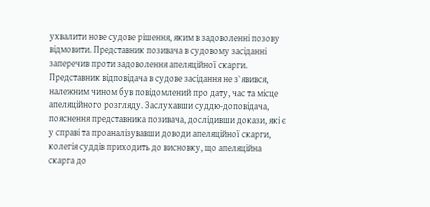ухвалити нове судове рішення, яким в задоволенні позову відмовити. Представник позивача в судовому засіданні заперечив проти задоволення апеляційної скарги. Представник відповідача в судове засідання не з`явився, належним чином був повідомлений про дату, час та місце апеляційного розгляду. Заслухавши суддю-доповідача, пояснення представника позивача, дослідивши докази, які є у справі та проаналізувавши доводи апеляційної скарги, колегія суддів приходить до висновку, що апеляційна скарга до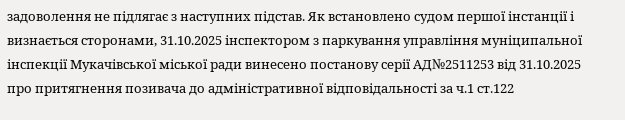задоволення не підлягає з наступних підстав. Як встановлено судом першої інстанції і визнається сторонами, 31.10.2025 інспектором з паркування управління муніципальної інспекції Мукачівської міської ради винесено постанову серії АД№2511253 від 31.10.2025 про притягнення позивача до адміністративної відповідальності за ч.1 ст.122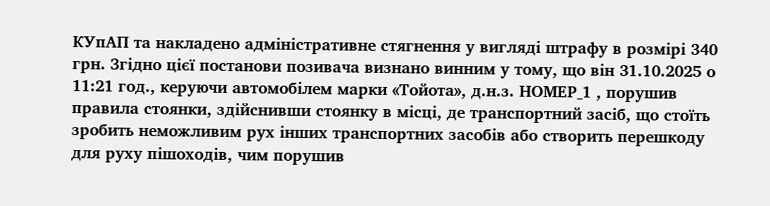КУпАП та накладено адміністративне стягнення у вигляді штрафу в розмірі 340 грн. Згідно цієї постанови позивача визнано винним у тому, що він 31.10.2025 о 11:21 год., керуючи автомобілем марки «Тойота», д.н.з. НОМЕР_1 , порушив правила стоянки, здійснивши стоянку в місці, де транспортний засіб, що стоїть зробить неможливим рух інших транспортних засобів або створить перешкоду для руху пішоходів, чим порушив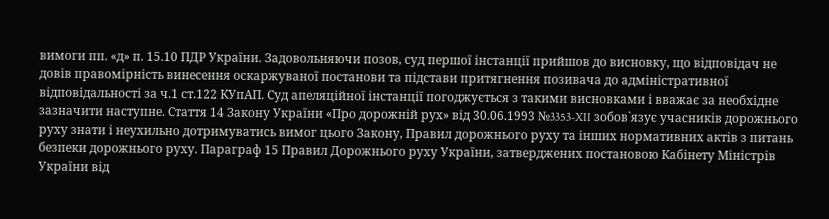вимоги пп. «д» п. 15.10 ПДР України. Задовольняючи позов, суд першої інстанції прийшов до висновку, що відповідач не довів правомірність винесення оскаржуваної постанови та підстави притягнення позивача до адміністративної відповідальності за ч.1 ст.122 КУпАП. Суд апеляційної інстанції погоджується з такими висновками і вважає за необхідне зазначити наступне. Стаття 14 Закону України «Про дорожній рух» від 30.06.1993 №3353-XII зобов`язує учасників дорожнього руху знати і неухильно дотримуватись вимог цього Закону, Правил дорожнього руху та інших нормативних актів з питань безпеки дорожнього руху. Параграф 15 Правил Дорожнього руху України, затверджених постановою Кабінету Міністрів України від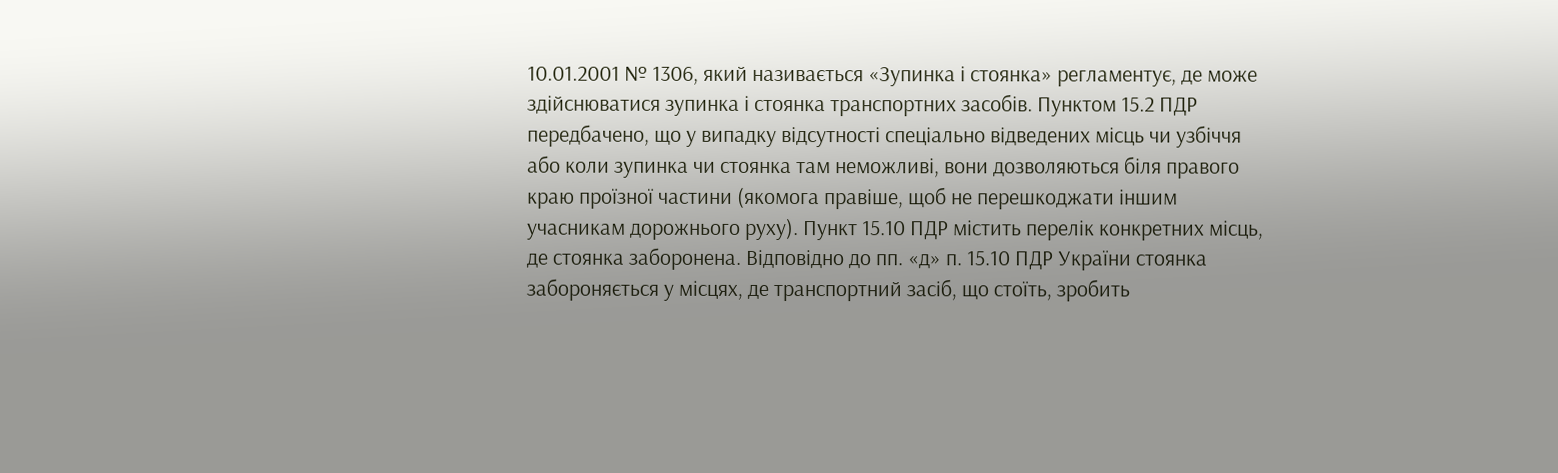10.01.2001 № 1306, який називається «Зупинка і стоянка» регламентує, де може здійснюватися зупинка і стоянка транспортних засобів. Пунктом 15.2 ПДР передбачено, що у випадку відсутності спеціально відведених місць чи узбіччя або коли зупинка чи стоянка там неможливi, вони дозволяються бiля правого краю проїзної частини (якомога правіше, щоб не перешкоджати іншим учасникам дорожнього руху). Пункт 15.10 ПДР містить перелік конкретних місць, де стоянка заборонена. Відповідно до пп. «д» п. 15.10 ПДР України стоянка забороняється у місцях, де транспортний засіб, що стоїть, зробить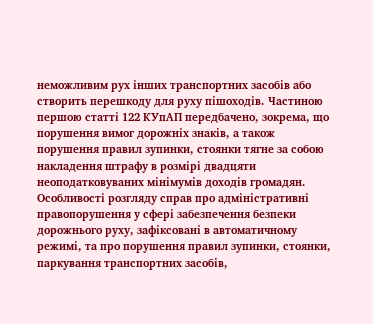неможливим рух інших транспортних засобів або створить перешкоду для руху пішоходів. Частиною першою статті 122 КУпАП передбачено, зокрема, що порушення вимог дорожніх знаків, а також порушення правил зупинки, стоянки тягне за собою накладення штрафу в розмірі двадцяти неоподатковуваних мінімумів доходів громадян. Особливості розгляду справ про адміністративні правопорушення у сфері забезпечення безпеки дорожнього руху, зафіксовані в автоматичному режимі, та про порушення правил зупинки, стоянки, паркування транспортних засобів,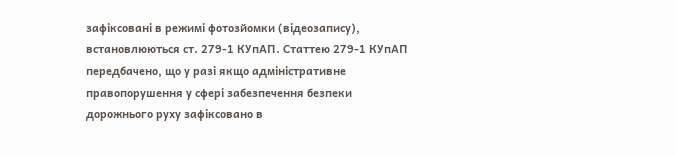зафіксовані в режимі фотозйомки (відеозапису), встановлюються ст. 279-1 КУпАП. Статтею 279-1 КУпАП передбачено, що у разі якщо адміністративне правопорушення у сфері забезпечення безпеки дорожнього руху зафіксовано в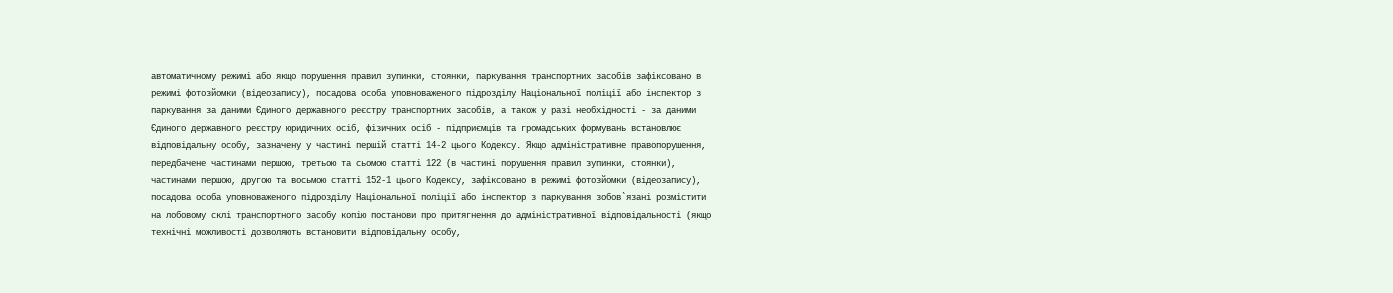автоматичному режимі або якщо порушення правил зупинки, стоянки, паркування транспортних засобів зафіксовано в режимі фотозйомки (відеозапису), посадова особа уповноваженого підрозділу Національної поліції або інспектор з паркування за даними Єдиного державного реєстру транспортних засобів, а також у разі необхідності - за даними Єдиного державного реєстру юридичних осіб, фізичних осіб - підприємців та громадських формувань встановлює відповідальну особу, зазначену у частині першій статті 14-2 цього Кодексу. Якщо адміністративне правопорушення, передбачене частинами першою, третьою та сьомою статті 122 (в частині порушення правил зупинки, стоянки), частинами першою, другою та восьмою статті 152-1 цього Кодексу, зафіксовано в режимі фотозйомки (відеозапису), посадова особа уповноваженого підрозділу Національної поліції або інспектор з паркування зобов`язані розмістити на лобовому склі транспортного засобу копію постанови про притягнення до адміністративної відповідальності (якщо технічні можливості дозволяють встановити відповідальну особу,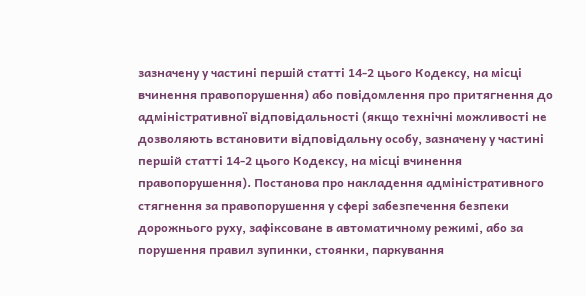зазначену у частині першій статті 14-2 цього Кодексу, на місці вчинення правопорушення) або повідомлення про притягнення до адміністративної відповідальності (якщо технічні можливості не дозволяють встановити відповідальну особу, зазначену у частині першій статті 14-2 цього Кодексу, на місці вчинення правопорушення). Постанова про накладення адміністративного стягнення за правопорушення у сфері забезпечення безпеки дорожнього руху, зафіксоване в автоматичному режимі, або за порушення правил зупинки, стоянки, паркування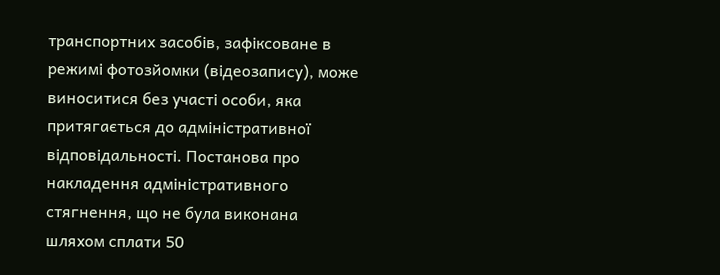транспортних засобів, зафіксоване в режимі фотозйомки (відеозапису), може виноситися без участі особи, яка притягається до адміністративної відповідальності. Постанова про накладення адміністративного стягнення, що не була виконана шляхом сплати 50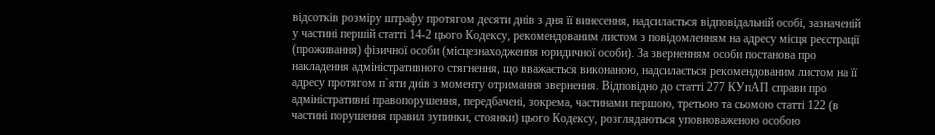відсотків розміру штрафу протягом десяти днів з дня її винесення, надсилається відповідальній особі, зазначеній у частині першій статті 14-2 цього Кодексу, рекомендованим листом з повідомленням на адресу місця реєстрації (проживання) фізичної особи (місцезнаходження юридичної особи). За зверненням особи постанова про накладення адміністративного стягнення, що вважається виконаною, надсилається рекомендованим листом на її адресу протягом п`яти днів з моменту отримання звернення. Відповідно до статті 277 КУпАП справи про адміністративні правопорушення, передбачені, зокрема, частинами першою, третьою та сьомою статті 122 (в частині порушення правил зупинки, стоянки) цього Кодексу, розглядаються уповноваженою особою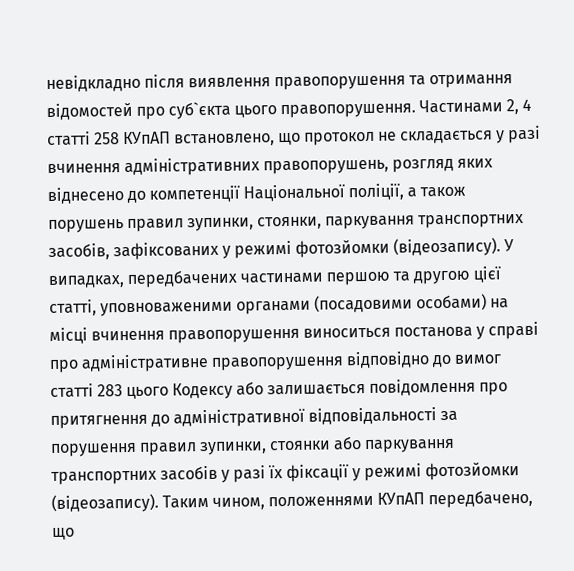невідкладно після виявлення правопорушення та отримання відомостей про суб`єкта цього правопорушення. Частинами 2, 4 статті 258 КУпАП встановлено, що протокол не складається у разі вчинення адміністративних правопорушень, розгляд яких віднесено до компетенції Національної поліції, а також порушень правил зупинки, стоянки, паркування транспортних засобів, зафіксованих у режимі фотозйомки (відеозапису). У випадках, передбачених частинами першою та другою цієї статті, уповноваженими органами (посадовими особами) на місці вчинення правопорушення виноситься постанова у справі про адміністративне правопорушення відповідно до вимог статті 283 цього Кодексу або залишається повідомлення про притягнення до адміністративної відповідальності за порушення правил зупинки, стоянки або паркування транспортних засобів у разі їх фіксації у режимі фотозйомки (відеозапису). Таким чином, положеннями КУпАП передбачено, що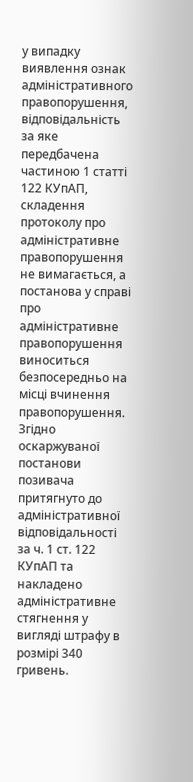у випадку виявлення ознак адміністративного правопорушення, відповідальність за яке передбачена частиною 1 статті 122 КУпАП, складення протоколу про адміністративне правопорушення не вимагається, а постанова у справі про адміністративне правопорушення виноситься безпосередньо на місці вчинення правопорушення. Згідно оскаржуваної постанови позивача притягнуто до адміністративної відповідальності за ч. 1 ст. 122 КУпАП та накладено адміністративне стягнення у вигляді штрафу в розмірі 340 гривень.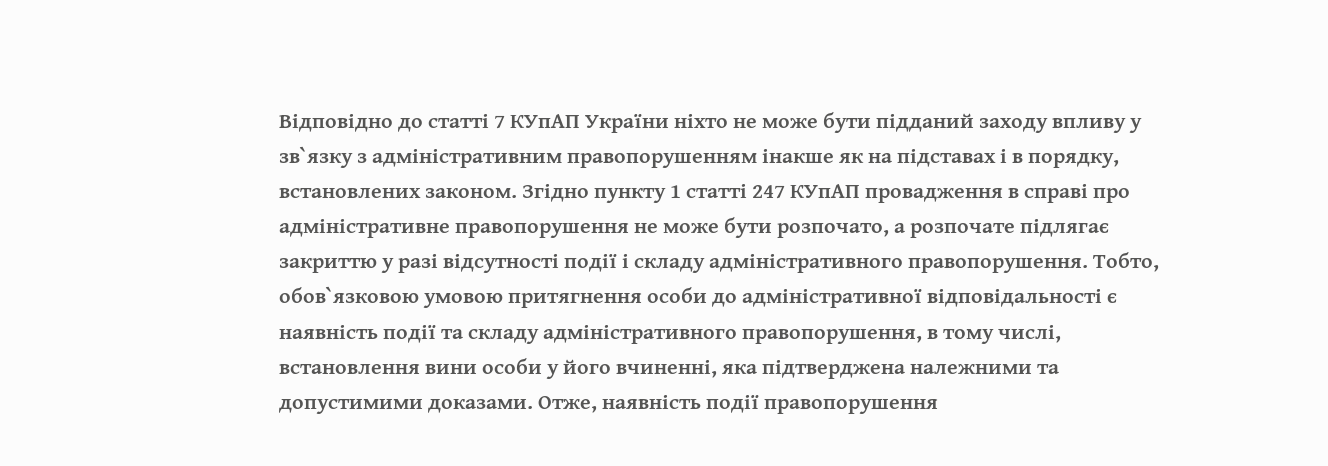Відповідно до статті 7 КУпАП України ніхто не може бути підданий заходу впливу у зв`язку з адміністративним правопорушенням інакше як на підставах і в порядку, встановлених законом. Згідно пункту 1 статті 247 КУпАП провадження в справі про адміністративне правопорушення не може бути розпочато, а розпочате підлягає закриттю у разі відсутності події і складу адміністративного правопорушення. Тобто, обов`язковою умовою притягнення особи до адміністративної відповідальності є наявність події та складу адміністративного правопорушення, в тому числі, встановлення вини особи у його вчиненні, яка підтверджена належними та допустимими доказами. Отже, наявність події правопорушення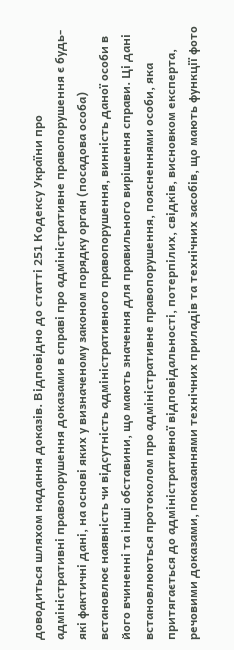доводиться шляхом надання доказів. Відповідно до статті 251 Кодексу України про адміністративні правопорушення доказами в справі про адміністративне правопорушення є будь-які фактичні дані, на основі яких у визначеному законом порядку орган (посадова особа) встановлює наявність чи відсутність адміністративного правопорушення, винність даної особи в його вчиненні та інші обставини, що мають значення для правильного вирішення справи. Ці дані встановлюються протоколом про адміністративне правопорушення, поясненнями особи, яка притягається до адміністративної відповідальності, потерпілих, свідків, висновком експерта, речовими доказами, показаннями технічних приладів та технічних засобів, що мають функції фото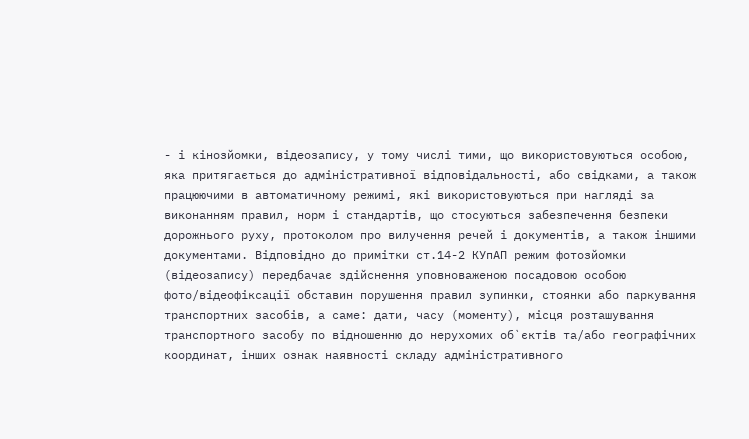- і кінозйомки, відеозапису, у тому числі тими, що використовуються особою, яка притягається до адміністративної відповідальності, або свідками, а також працюючими в автоматичному режимі, які використовуються при нагляді за виконанням правил, норм і стандартів, що стосуються забезпечення безпеки дорожнього руху, протоколом про вилучення речей і документів, а також іншими документами. Відповідно до примітки ст.14-2 КУпАП режим фотозйомки (відеозапису) передбачає здійснення уповноваженою посадовою особою фото/відеофіксації обставин порушення правил зупинки, стоянки або паркування транспортних засобів, а саме: дати, часу (моменту), місця розташування транспортного засобу по відношенню до нерухомих об`єктів та/або географічних координат, інших ознак наявності складу адміністративного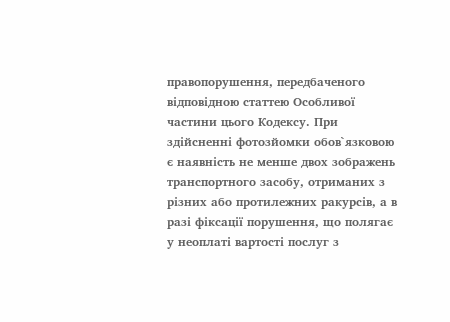правопорушення, передбаченого відповідною статтею Особливої частини цього Кодексу. При здійсненні фотозйомки обов`язковою є наявність не менше двох зображень транспортного засобу, отриманих з різних або протилежних ракурсів, а в разі фіксації порушення, що полягає у неоплаті вартості послуг з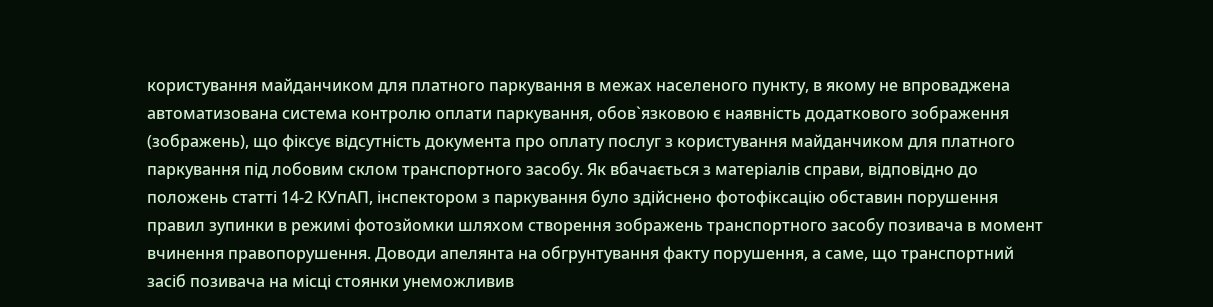користування майданчиком для платного паркування в межах населеного пункту, в якому не впроваджена автоматизована система контролю оплати паркування, обов`язковою є наявність додаткового зображення (зображень), що фіксує відсутність документа про оплату послуг з користування майданчиком для платного паркування під лобовим склом транспортного засобу. Як вбачається з матеріалів справи, відповідно до положень статті 14-2 КУпАП, інспектором з паркування було здійснено фотофіксацію обставин порушення правил зупинки в режимі фотозйомки шляхом створення зображень транспортного засобу позивача в момент вчинення правопорушення. Доводи апелянта на обгрунтування факту порушення, а саме, що транспортний засіб позивача на місці стоянки унеможливив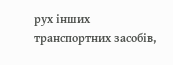рух інших транспортних засобів,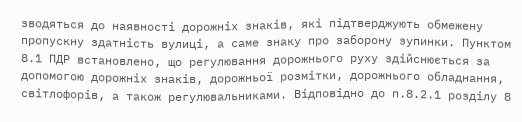зводяться до наявності дорожніх знаків, які підтверджують обмежену пропускну здатність вулиці, а саме знаку про заборону зупинки. Пунктом 8.1 ПДР встановлено, що регулювання дорожнього руху здійснюється за допомогою дорожніх знаків, дорожньої розмітки, дорожнього обладнання, світлофорів, а також регулювальниками. Відповідно до п.8.2.1 розділу 8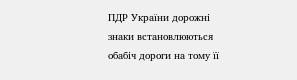ПДР України дорожні знаки встановлюються обабіч дороги на тому її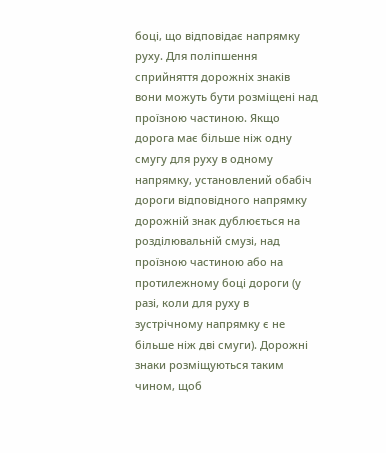боці, що відповідає напрямку руху. Для поліпшення сприйняття дорожніх знаків вони можуть бути розміщені над проїзною частиною. Якщо дорога має більше ніж одну смугу для руху в одному напрямку, установлений обабіч дороги відповідного напрямку дорожній знак дублюється на розділювальній смузі, над проїзною частиною або на протилежному боці дороги (у разі, коли для руху в зустрічному напрямку є не більше ніж дві смуги). Дорожні знаки розміщуються таким чином, щоб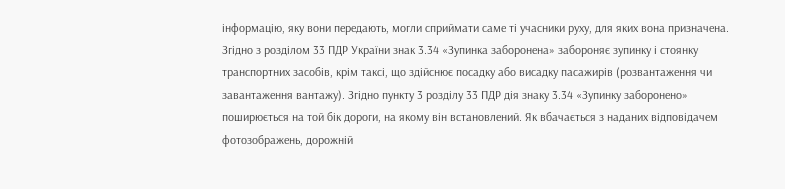інформацію, яку вони передають, могли сприймати саме ті учасники руху, для яких вона призначена. Згідно з розділом 33 ПДР України знак 3.34 «Зупинка заборонена» забороняє зупинку і стоянку транспортних засобів, крім таксі, що здійснює посадку або висадку пасажирів (розвантаження чи завантаження вантажу). Згідно пункту 3 розділу 33 ПДР дія знаку 3.34 «Зупинку заборонено» поширюється на той бік дороги, на якому він встановлений. Як вбачається з наданих відповідачем фотозображень, дорожній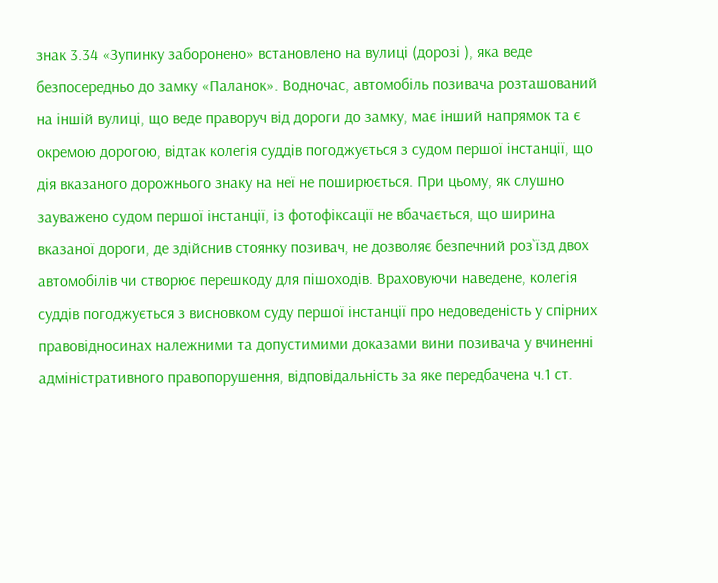знак 3.34 «Зупинку заборонено» встановлено на вулиці (дорозі ), яка веде безпосередньо до замку «Паланок». Водночас, автомобіль позивача розташований на іншій вулиці, що веде праворуч від дороги до замку, має інший напрямок та є окремою дорогою, відтак колегія суддів погоджується з судом першої інстанції, що дія вказаного дорожнього знаку на неї не поширюється. При цьому, як слушно зауважено судом першої інстанції, із фотофіксації не вбачається, що ширина вказаної дороги, де здійснив стоянку позивач, не дозволяє безпечний роз`їзд двох автомобілів чи створює перешкоду для пішоходів. Враховуючи наведене, колегія суддів погоджується з висновком суду першої інстанції про недоведеність у спірних правовідносинах належними та допустимими доказами вини позивача у вчиненні адміністративного правопорушення, відповідальність за яке передбачена ч.1 ст.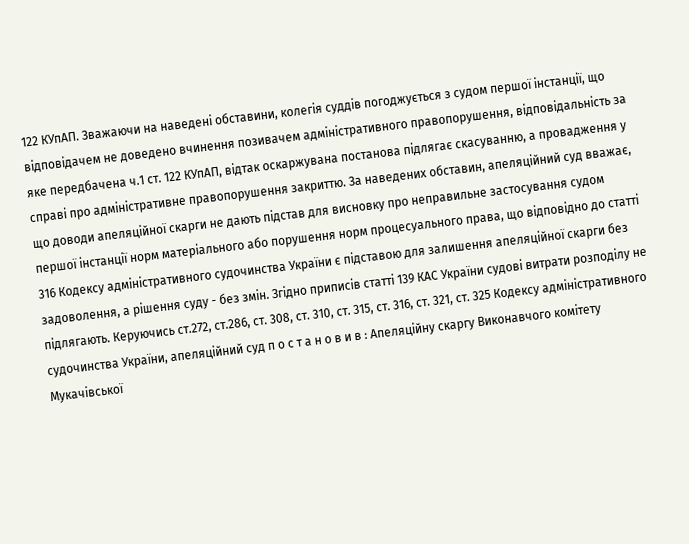122 КУпАП. Зважаючи на наведені обставини, колегія суддів погоджується з судом першої інстанції, що відповідачем не доведено вчинення позивачем адміністративного правопорушення, відповідальність за яке передбачена ч.1 ст. 122 КУпАП, відтак оскаржувана постанова підлягає скасуванню, а провадження у справі про адміністративне правопорушення закриттю. За наведених обставин, апеляційний суд вважає, що доводи апеляційної скарги не дають підстав для висновку про неправильне застосування судом першої інстанції норм матеріального або порушення норм процесуального права, що відповідно до статті 316 Кодексу адміністративного судочинства України є підставою для залишення апеляційної скарги без задоволення, а рішення суду - без змін. Згідно приписів статті 139 КАС України судові витрати розподілу не підлягають. Керуючись ст.272, ст.286, ст. 308, ст. 310, ст. 315, ст. 316, ст. 321, ст. 325 Кодексу адміністративного судочинства України, апеляційний суд п о с т а н о в и в : Апеляційну скаргу Виконавчого комітету Мукачівської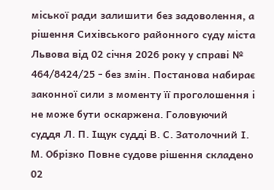міської ради залишити без задоволення, а рішення Сихівського районного суду міста Львова від 02 січня 2026 року у справі № 464/8424/25 - без змін. Постанова набирає законної сили з моменту її проголошення і не може бути оскаржена. Головуючий суддя Л. П. Іщук судді В. С. Затолочний І. М. Обрізко Повне судове рішення складено 02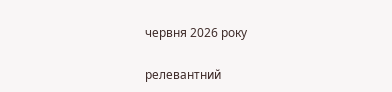червня 2026 року

релевантний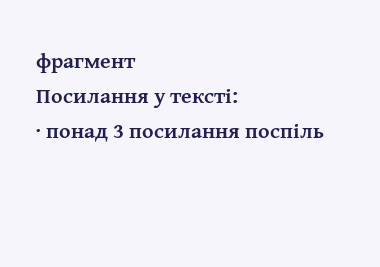фрагмент
Посилання у тексті:
· понад 3 посилання поспіль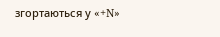згортаються у «+N»